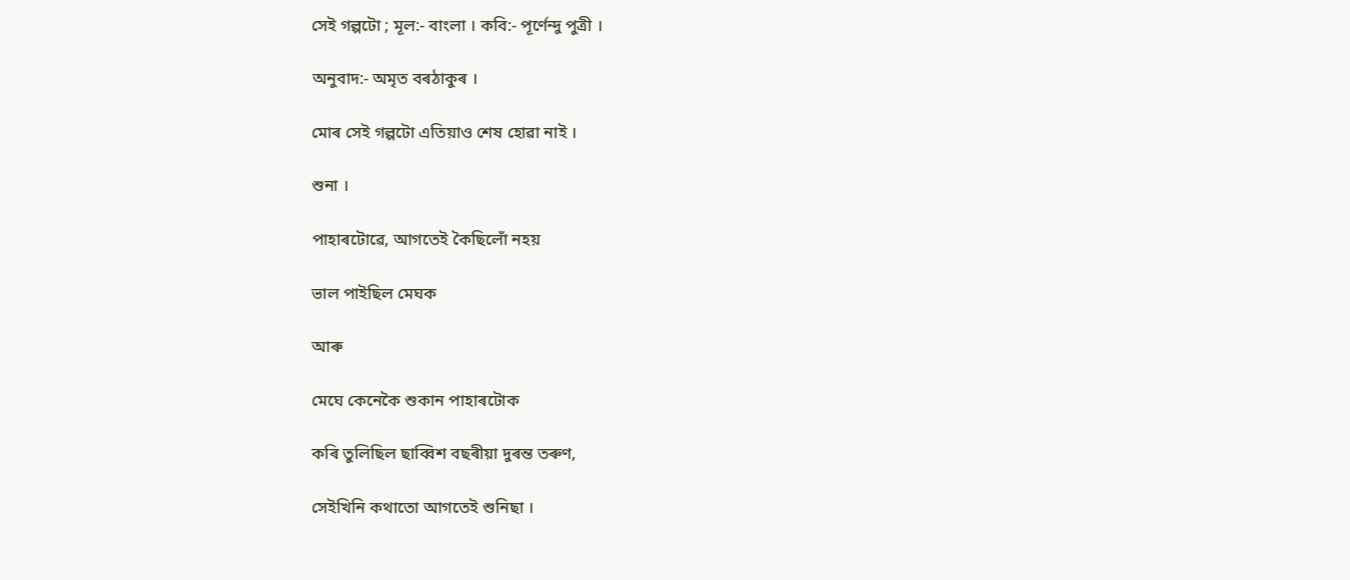সেই গল্পটো ; মূল:- বাংলা । কবি:- পূৰ্ণেন্দু পুত্ৰী ।

অনুবাদ:- অমৃত বৰঠাকুৰ ।

মোৰ সেই গল্পটো এতিয়াও শেষ হোৱা নাই ।

শুনা ।

পাহাৰটোৱে, আগতেই কৈছিলোঁ নহয়

ভাল পাইছিল মেঘক

আৰু

মেঘে কেনেকৈ শুকান পাহাৰটোক

কৰি তুলিছিল ছাব্বিশ বছৰীয়া দুৰন্ত তৰুণ,

সেইখিনি কথাতো আগতেই শুনিছা ।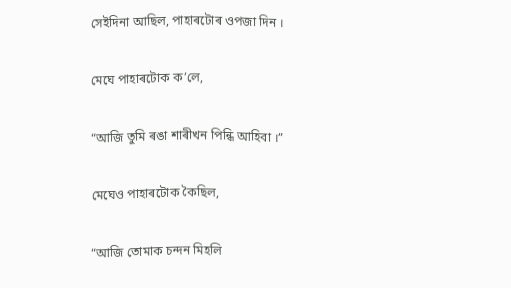সেইদিনা আছিল, পাহাৰটোৰ ওপজা দিন ।

মেঘে পাহাৰটোক ক’লে,

“আজি তুমি ৰঙা শাৰীখন পিন্ধি আহিবা ।”

মেঘেও পাহাৰটোক কৈছিল,

“আজি তোমাক চন্দন মিহলি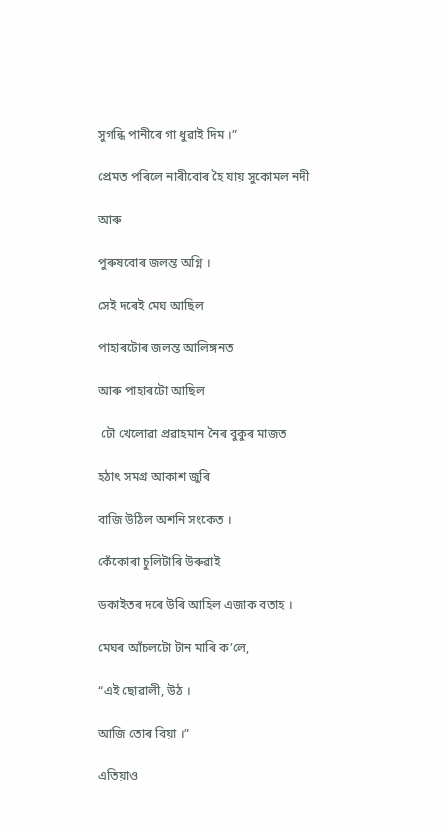সুগন্ধি পানীৰে গা ধুৱাই দিম ।”

প্ৰেমত পৰিলে নাৰীবোৰ হৈ যায় সুকোমল নদী

আৰু

পুৰুষবোৰ জলন্ত অগ্নি ।

সেই দৰেই মেঘ আছিল

পাহাৰটোৰ জলন্ত আলিঙ্গনত

আৰু পাহাৰটো আছিল

 ঢৌ খেলোৱা প্ৰৱাহমান নৈৰ বুকুৰ মাজত

হঠাৎ সমগ্ৰ আকাশ জুৰি

বাজি উঠিল অশনি সংকেত ।

কেঁকোৰা চুলিটাৰি উৰুৱাই

ডকাইতৰ দৰে উৰি আহিল এজাক বতাহ ।

মেঘৰ আঁচলটো টান মাৰি ক’লে,

“এই ছোৱালী, উঠ ।

আজি তোৰ বিয়া ।”

এতিয়াও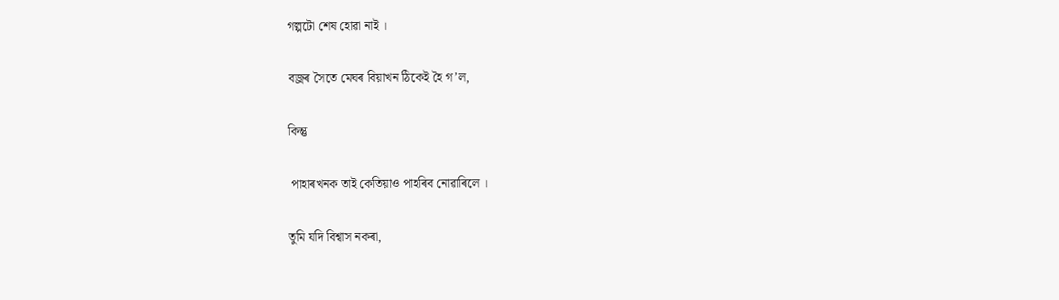গল্পটো শেষ হোৱা নাই ।

বজ্ৰৰ সৈতে মেঘৰ বিয়াখন ঠিকেই হৈ গ’ল,

কিন্তু

 পাহাৰখনক তাই কেতিয়াও পাহৰিব নোৱাৰিলে ।

তুমি যদি বিশ্বাস নকৰা,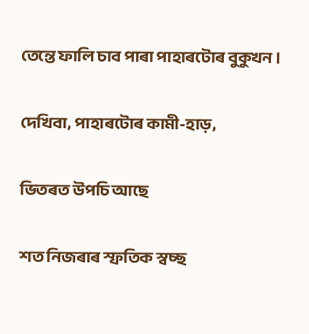তেন্তে ফালি চাব পাৰা পাহাৰটোৰ বুকুখন ।

দেখিবা, পাহাৰটোৰ কামী-হাড়,

ভিতৰত উপচি আছে

শত নিজৰাৰ স্ফতিক স্বচ্ছ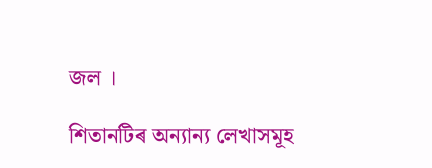জল ।

শিতানটিৰ অন্যান্য লেখাসমূহ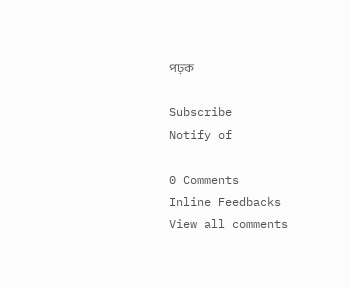পঢ়ক

Subscribe
Notify of

0 Comments
Inline Feedbacks
View all comments